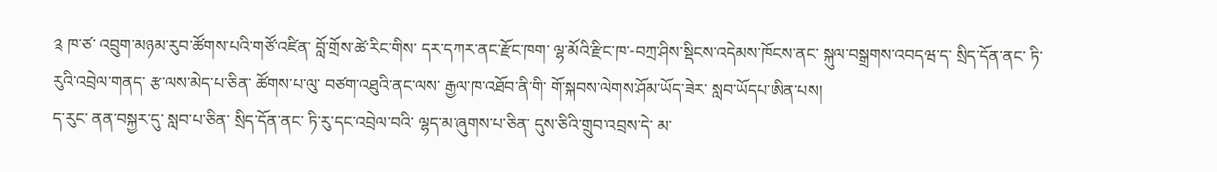༉ ཁ་ཙ་ འབྲུག་མཉམ་རུབ་ཚོགས་པའི་གཙོ་འཛིན་ བློ་གྲོས་ཚེ་རིང་གིས་ དར་དཀར་ནང་རྫོང་ཁག་ ལྷ་མོའི་རྫིང་ཁ་-བཀྲ་ཤིས་སྡིངས་འདེམས་ཁོངས་ནང་ སྐུལ་བསྒྲགས་འབདཝ་ད་ སྲིད་དོན་ནང་ ཏི་རུའི་འབྲེལ་གནད་ རྩ་ལས་མེད་པ་ཅིན་ ཚོགས་པ་ལུ་ བཙག་འཐུའི་ནང་ལས་ རྒྱལ་ཁ་འཐོབ་ནི་གི་ གོ་སྐབས་ལེགས་ཤོམ་ཡོད་ཟེར་ སླབ་ཡོདཔ་ཨིན་པས།
ད་རུང་ ནན་བསྐྱར་དུ་ སླབ་པ་ཅིན་ སྲིད་དོན་ནང་ ཏི་རུ་དང་འབྲེལ་བའི་ ལྷད་མ་ཞུགས་པ་ཅིན་ དུས་ཅིའི་གྲུབ་འབྲས་དེ་ མ་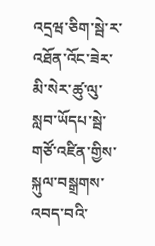འདྲཝ་ཅིག་སྦེ་ར་ འཐོན་འོང་ཟེར་ མི་སེར་ཚུ་ལུ་ སླབ་ཡོདཔ་སྦེ་ གཙོ་འཛིན་གྱིས་ སྐུལ་བསྒྲགས་འབད་བའི་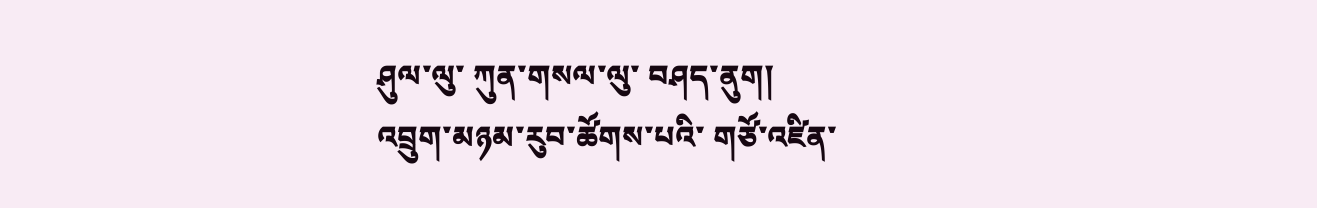ཤུལ་ལུ་ ཀུན་གསལ་ལུ་ བཤད་ནུག།
འབྲུག་མཉམ་རུབ་ཚོགས་པའི་ གཙོ་འཛིན་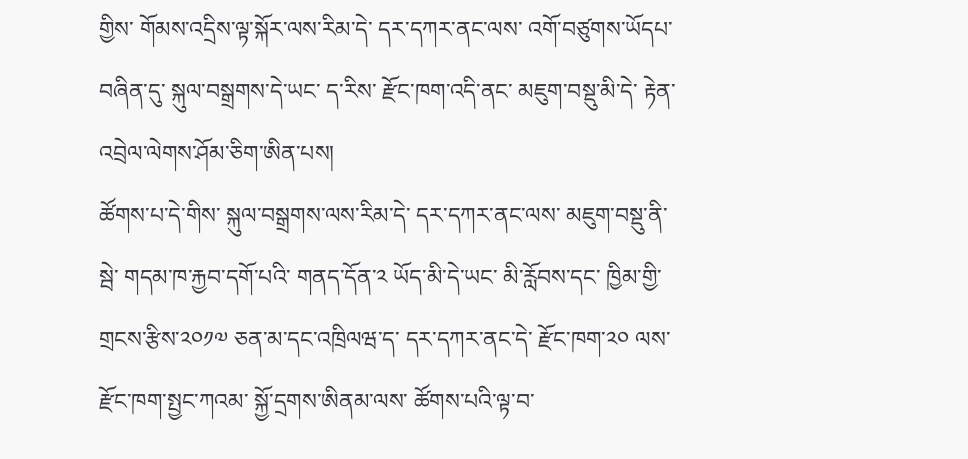གྱིས་ གོམས་འདྲིས་ལྟ་སྐོར་ལས་རིམ་དེ་ དར་དཀར་ནང་ལས་ འགོ་བཙུགས་ཡོདཔ་བཞིན་དུ་ སྐུལ་བསྒྲགས་དེ་ཡང་ ད་རིས་ རྫོང་ཁག་འདི་ནང་ མཇུག་བསྡུ་མི་དེ་ རྟེན་འབྲེལ་ལེགས་ཤོམ་ཅིག་ཨིན་པས།
ཚོགས་པ་དེ་གིས་ སྐུལ་བསྒྲགས་ལས་རིམ་དེ་ དར་དཀར་ནང་ལས་ མཇུག་བསྡུ་ནི་སྦེ་ གདམ་ཁ་རྐྱབ་དགོ་པའི་ གནད་དོན་༢ ཡོད་མི་དེ་ཡང་ མི་རློབས་དང་ ཁྱིམ་གྱི་གྲངས་རྩིས་༢༠༡༧ ཅན་མ་དང་འཁྲིལཝ་ད་ དར་དཀར་ནང་དེ་ རྫོང་ཁག་༢༠ ལས་ རྫོང་ཁག་སྤྱང་ཀའམ་ སྐྱོ་དྲགས་ཨིནམ་ལས་ ཚོགས་པའི་ལྟ་བ་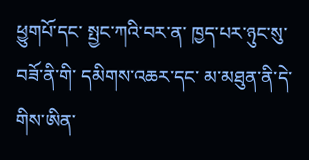ཕྱུགཔོ་དང་ སྤྱང་ཀའི་བར་ན་ ཁྱད་པར་ཉུང་སུ་བཟོ་ནི་གི་ དམིགས་འཆར་དང་ མ་མཐུན་ནི་དེ་གིས་ཨིན་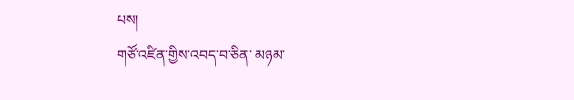པས།
གཙོ་འཛིན་གྱིས་འབད་བ་ཅིན་ མཉམ་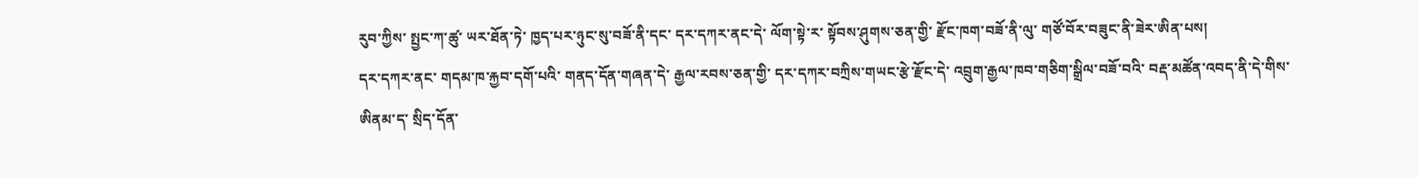རུབ་ཀྱིས་ སྤྱང་ཀ་ཚུ་ ཡར་ཐོན་ཏེ་ ཁྱད་པར་ཉུང་སུ་བཟོ་ནི་དང་ དར་དཀར་ནང་དེ་ ལོག་སྟེ་ར་ སྟོབས་ཤུགས་ཅན་གྱི་ རྫོང་ཁག་བཟོ་ནི་ལུ་ གཙོ་བོར་བཟུང་ནི་ཟེར་ཨིན་པས།
དར་དཀར་ནང་ གདམ་ཁ་རྐྱབ་དགོ་པའི་ གནད་དོན་གཞན་དེ་ རྒྱལ་རབས་ཅན་གྱི་ དར་དཀར་བཀྲིས་གཡང་རྩེ་རྫོང་དེ་ འབྲུག་རྒྱལ་ཁབ་གཅིག་སྒྲིལ་བཟོ་བའི་ བརྡ་མཚོན་འབད་ནི་དེ་གིས་ཨིནམ་ད་ སྲིད་དོན་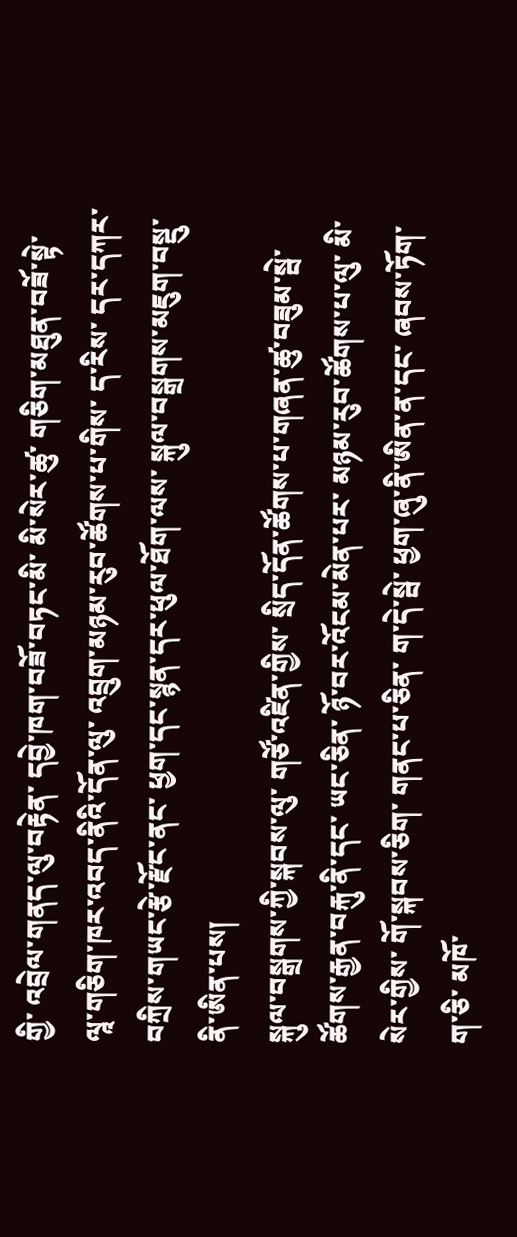གྱི་ འབྲེལ་གནད་ལུ་བརྟེན་ དབྱེ་ཁག་བཟོ་བཏང་མི་ མི་སེར་ཚུ་ གཅིག་མཐུན་བཟོ་སྟེ་ ལཱ་གཅིག་ཁར་འབད་ནིའི་དོན་ལུ་ འབྲུག་མཉམ་རུབ་ཚོགས་པ་གིས་ ད་རིས་ དར་དཀར་བཀྲིས་གཡང་རྩེ་རྫོང་ནང་ ཕྱག་དང་སྙན་དར་ཕུལ་ཐོག་ལས་ སྐུལ་བསྒྲགས་མཇུག་བསྡུ་ནི་ཨིན་པས།
སྐུལ་བསྒྲགས་ཀྱི་སྐབས་ལུ་ གཙོ་འཛིན་གྱིས་ སྲིད་དོན་ཚོགས་པ་གཞན་ཚུ་བཟུམ་སྦེ་ ཚོགས་རྒྱན་བརྐུ་ནི་དང་ ཡང་ཅིན་ ཉོ་བར་འོངམ་མེན་པར་ མཉམ་རུབ་ཚོགས་པ་ལུ་ མི་སེར་གྱིས་ གོ་སྐབས་ཅིག་ གནང་པ་ཅིན་ ག་དེ་སྦེ་ ཕྱག་ཞུ་ནི་ཨིན་ན་དང་ ཞབས་ཏོག་ག་ཅི་ མཁོ་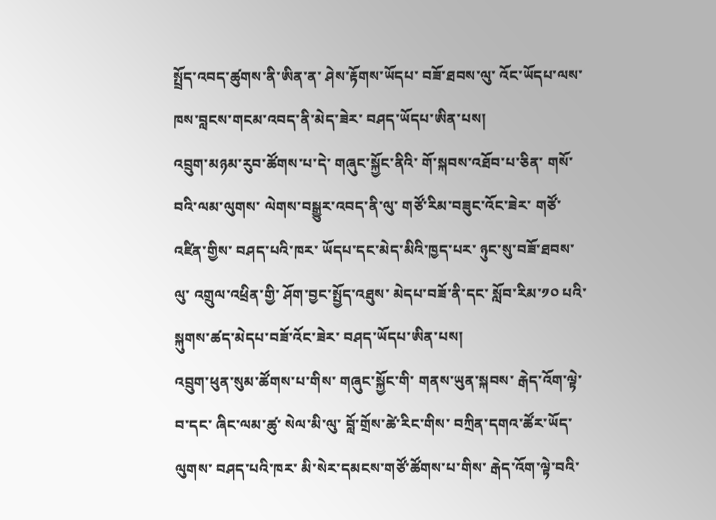སྤྲོད་འབད་ཚུགས་ནི་ཨིན་ན་ ཤེས་རྟོགས་ཡོདཔ་ བཟོ་ཐབས་ལུ་ འོང་ཡོདཔ་ལས་ ཁས་བླངས་གངམ་འབད་ནི་མེད་ཟེར་ བཤད་ཡོདཔ་ཨིན་པས།
འབྲུག་མཉམ་རུབ་ཚོགས་པ་དེ་ གཞུང་སྐྱོང་ནིའི་ གོ་སྐབས་འཐོབ་པ་ཅིན་ གསོ་བའི་ལམ་ལུགས་ ལེགས་བསྒྱུར་འབད་ནི་ལུ་ གཙོ་རིམ་བཟུང་འོང་ཟེར་ གཙོ་འཛིན་གྱིས་ བཤད་པའི་ཁར་ ཡོདཔ་དང་མེད་མིའི་ཁྱད་པར་ ཉུང་སུ་བཟོ་ཐབས་ལུ་ འགྲུལ་འཕྲིན་གྱི་ ཤོག་བྱང་སྤྱོད་འཐུས་ མེདཔ་བཟོ་ནི་དང་ སློབ་རིམ་༡༠ པའི་སྐུགས་ཚད་མེདཔ་བཟོ་འོང་ཟེར་ བཤད་ཡོདཔ་ཨིན་པས།
འབྲུག་ཕུན་སུམ་ཚོགས་པ་གིས་ གཞུང་སྐྱོང་གི་ གནས་ཡུན་སྐབས་ རྒེད་འོག་ལྟེ་བ་དང་ ཞིང་ལམ་ཚུ་ སེལ་མི་ལུ་ བློ་གྲོས་ཚེ་རིང་གིས་ བཀྲིན་དགའ་ཚོར་ཡོད་ལུགས་ བཤད་པའི་ཁར་ མི་སེར་དམངས་གཙོ་ཚོགས་པ་གིས་ རྒེད་འོག་ལྟེ་བའི་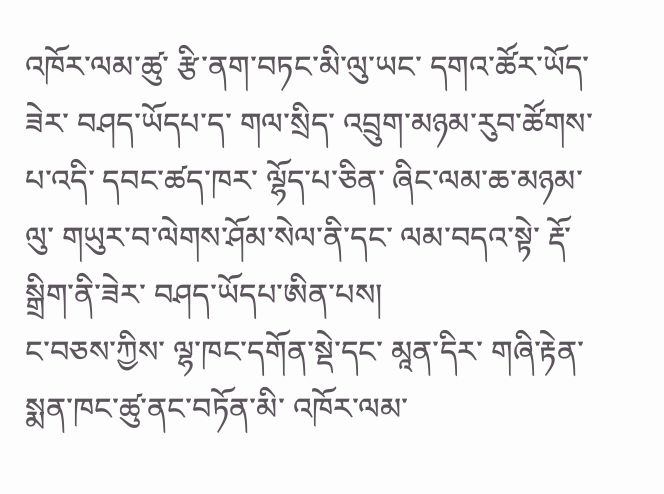འཁོར་ལམ་ཚུ་ རྩི་ནག་བཏང་མི་ལུ་ཡང་ དགའ་ཚོར་ཡོད་ཟེར་ བཤད་ཡོདཔ་ད་ གལ་སྲིད་ འབྲུག་མཉམ་རུབ་ཚོགས་པ་འདི་ དབང་ཚད་ཁར་ ལྷོད་པ་ཅིན་ ཞིང་ལམ་ཆ་མཉམ་ལུ་ གཡུར་བ་ལེགས་ཤོམ་སེལ་ནི་དང་ ལམ་བདའ་སྟེ་ རྡོ་སྒྲིག་ནི་ཟེར་ བཤད་ཡོདཔ་ཨིན་པས།
ང་བཅས་ཀྱིས་ ལྷ་ཁང་དགོན་སྡེ་དང་ མཱན་དིར་ གཞི་རྟེན་སྨན་ཁང་ཚུ་ནང་བཏོན་མི་ འཁོར་ལམ་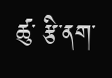ཚུ་ རྩི་ནག་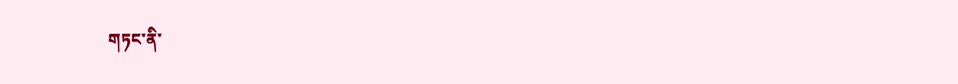གཏང་ནི་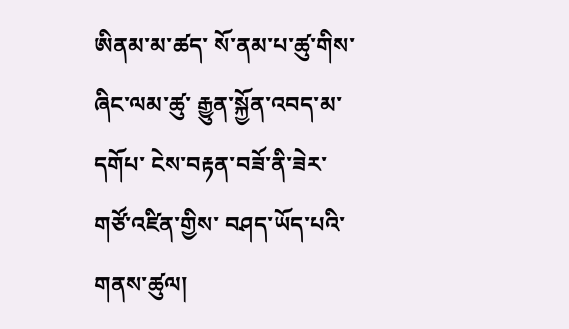ཨིནམ་མ་ཚད་ སོ་ནམ་པ་ཚུ་གིས་ ཞིང་ལམ་ཚུ་ རྒྱུན་སྐྱོན་འབད་མ་དགོཔ་ ངེས་བརྟན་བཟོ་ནི་ཟེར་ གཙོ་འཛིན་གྱིས་ བཤད་ཡོད་པའི་གནས་ཚུལ།